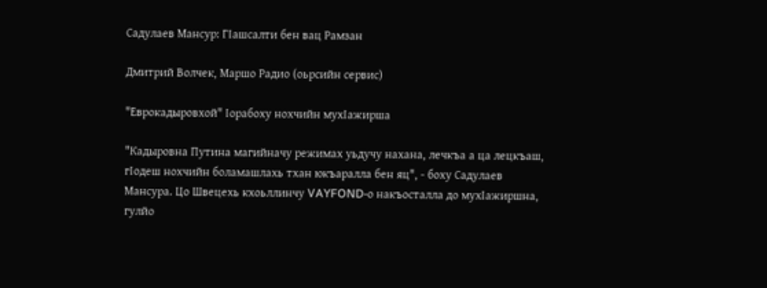Садулаев Мансур: ГIашсалти бен вац Рамзан

Дмитрий Волчек, Маршо Радио (оьрсийн сервис)

"Еврокадыровхой" Iорабоху нохчийн мухIажирша

"Кадыровна Путина магийначу режимах уьдучу нахана, лечкъа а ца лецкъаш, гIодеш нохчийн боламашлахь тхан юкъаралла бен яц", - боху Садулаев Мансура. Цо Швецехь кхоьллинчу VAYFOND-о накъосталла до мухIажиршна, гулйо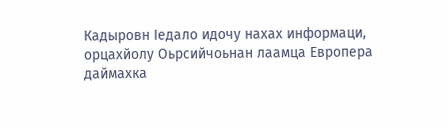Кадыровн Iедало идочу нахах информаци, орцахйолу Оьрсийчоьнан лаамца Европера даймахка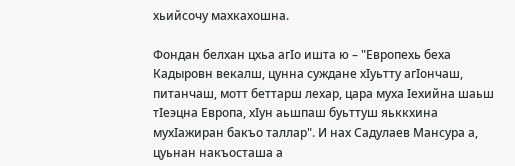хьийсочу махкахошна.

Фондан белхан цхьа агIо ишта ю – "Европехь беха Кадыровн векалш, цунна суждане хIуьтту агIончаш, питанчаш, мотт беттарш лехар, цара муха Iехийна шаьш тIеэцна Европа, хIун аьшпаш буьттуш яьккхина мухIажиран бакъо таллар". И нах Садулаев Мансура а, цуьнан накъосташа а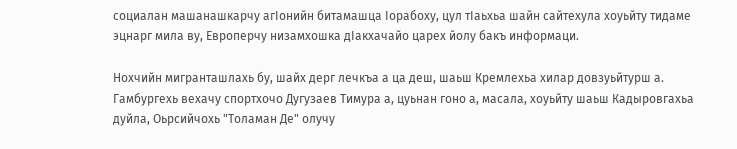социалан машанашкарчу агIонийн битамашца Iорабоху, цул тIаьхьа шайн сайтехула хоуьйту тидаме эцнарг мила ву, Европерчу низамхошка дIакхачайо царех йолу бакъ информаци.

Нохчийн мигранташлахь бу, шайх дерг лечкъа а ца деш, шаьш Кремлехьа хилар довзуьйтурш а. Гамбургехь вехачу спортхочо Дугузаев Тимура а, цуьнан гоно а, масала, хоуьйту шаьш Кадыровгахьа дуйла, Оьрсийчохь "Толаман Де" олучу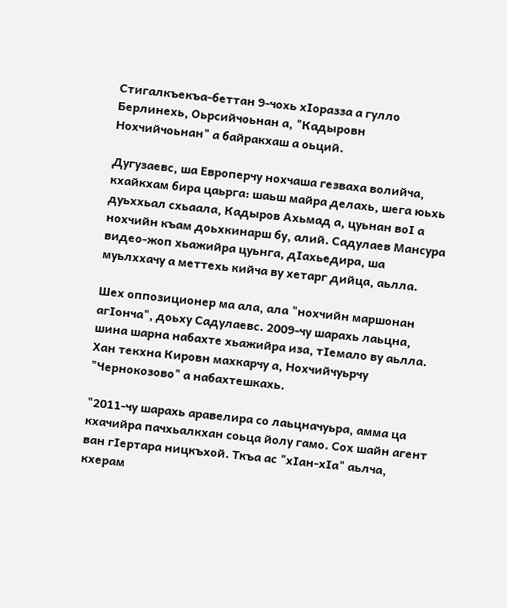Стигалкъекъа-беттан 9-чохь хIоразза а гулло Берлинехь, Оьрсийчоьнан а, "Кадыровн Нохчийчоьнан" а байракхаш а оьций.

Дугузаевс, ша Европерчу нохчаша гезваха волийча, кхайкхам бира цаьрга: шаьш майра делахь, шега юьхь дуьххьал схьаала, Кадыров Ахьмад а, цуьнан воI а нохчийн къам доьхкинарш бу, алий. Садулаев Мансура видео-жоп хьажийра цуьнга, дIахьедира, ша муьлххачу а меттехь кийча ву хетарг дийца, аьлла.

Шех оппозиционер ма ала, ала "нохчийн маршонан агIонча", доьху Садулаевс. 2009-чу шарахь лаьцна, шина шарна набахте хьажийра иза, тIемало ву аьлла. Хан текхна Кировн махкарчу а, Нохчийчуьрчу "Чернокозово" а набахтешкахь.

"2011-чу шарахь аравелира со лаьцначуьра, амма ца кхачийра пачхьалкхан соьца йолу гамо. Сох шайн агент ван гIертара ницкъхой. Ткъа ас "хIан-хIа" аьлча, кхерам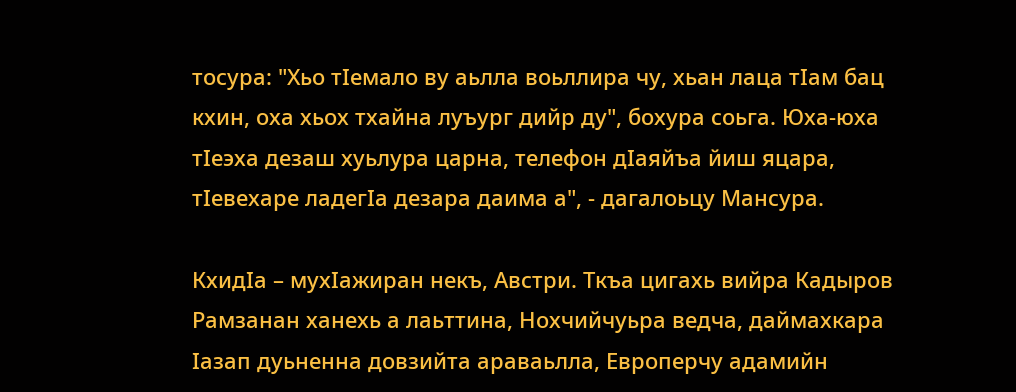тосура: "Хьо тIемало ву аьлла воьллира чу, хьан лаца тIам бац кхин, оха хьох тхайна луъург дийр ду", бохура соьга. Юха-юха тIеэха дезаш хуьлура царна, телефон дIаяйъа йиш яцара, тIевехаре ладегIа дезара даима а", - дагалоьцу Мансура.

КхидIа – мухIажиран некъ, Австри. Ткъа цигахь вийра Кадыров Рамзанан ханехь а лаьттина, Нохчийчуьра ведча, даймахкара Iазап дуьненна довзийта араваьлла, Европерчу адамийн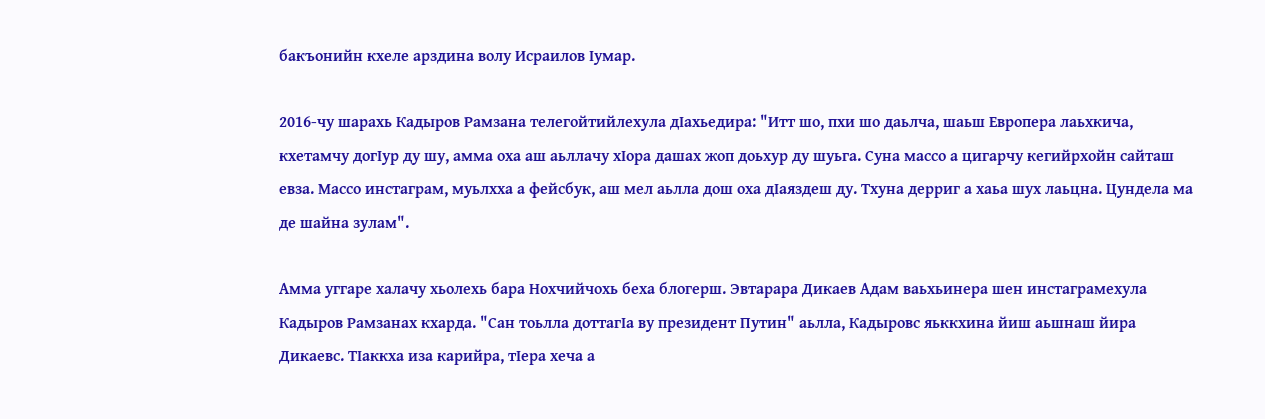бакъонийн кхеле арздина волу Исраилов Iумар.

2016-чу шарахь Кадыров Рамзана телегойтийлехула дIахьедира: "Итт шо, пхи шо даьлча, шаьш Европера лаьхкича, кхетамчу догIур ду шу, амма оха аш аьллачу хIора дашах жоп доьхур ду шуьга. Суна массо а цигарчу кегийрхойн сайташ евза. Массо инстаграм, муьлхха а фейсбук, аш мел аьлла дош оха дIаяздеш ду. Тхуна дерриг а хаьа шух лаьцна. Цундела ма де шайна зулам".

Амма уггаре халачу хьолехь бара Нохчийчохь беха блогерш. Эвтарара Дикаев Адам ваьхьинера шен инстаграмехула Кадыров Рамзанах кхарда. "Сан тоьлла доттагIа ву президент Путин" аьлла, Кадыровс яьккхина йиш аьшнаш йира Дикаевс. ТIаккха иза карийра, тIера хеча а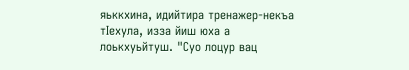яьккхина, идийтира тренажер-некъа тIехула, изза йиш юха а лоькхуьйтуш. "Суо лоцур вац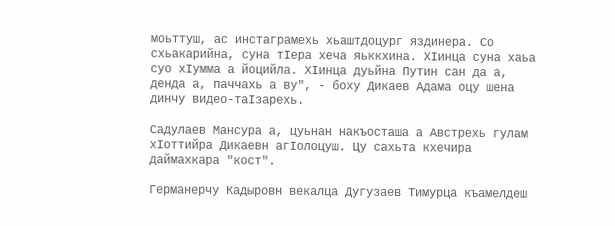моьттуш, ас инстаграмехь хьаштдоцург яздинера. Со схьакарийна, суна тIера хеча яьккхина. ХIинца суна хаьа суо хIумма а йоцийла. ХIинца дуьйна Путин сан да а, денда а, паччахь а ву", - боху Дикаев Адама оцу шена динчу видео-таIзарехь.

Садулаев Мансура а, цуьнан накъосташа а Австрехь гулам хIоттийра Дикаевн агIолоцуш. Цу сахьта кхечира даймахкара "кост".

Германерчу Кадыровн векалца Дугузаев Тимурца къамелдеш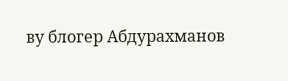ву блогер Абдурахманов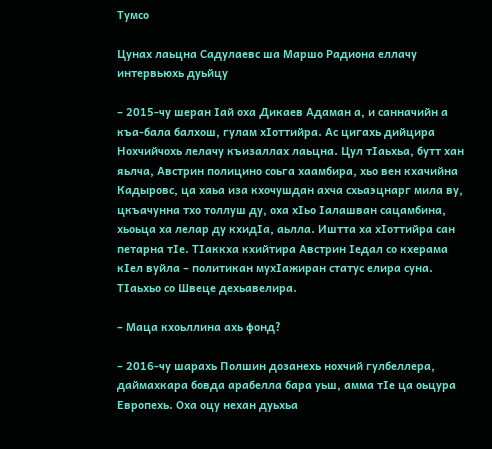Тумсо

Цунах лаьцна Садулаевс ша Маршо Радиона еллачу интервьюхь дуьйцу

– 2015-чу шеран Iай оха Дикаев Адаман а, и санначийн а къа-бала балхош, гулам хIоттийра. Ас цигахь дийцира Нохчийчохь лелачу къизаллах лаьцна. Цул тIаьхьа, бутт хан яьлча, Австрин полицино соьга хаамбира, хьо вен кхачийна Кадыровс, ца хаьа иза кхочушдан ахча схьаэцнарг мила ву, цкъачунна тхо толлуш ду, оха хIьо Iалашван сацамбина, хьоьца ха лелар ду кхидIа, аьлла. Иштта ха хIоттийра сан петарна тIе. ТIаккха кхийтира Австрин Iедал со кхерама кIел вуйла – политикан мухIажиран статус елира суна. ТIаьхьо со Швеце дехьавелира.

– Маца кхоьллина ахь фонд?

– 2016-чу шарахь Полшин дозанехь нохчий гулбеллера, даймахкара бовда арабелла бара уьш, амма тIе ца оьцура Европехь. Оха оцу нехан дуьхьа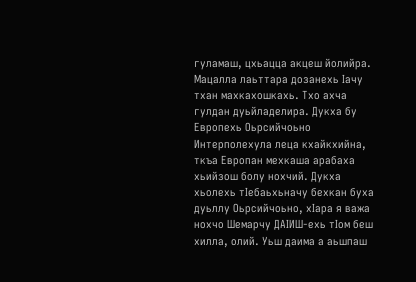гуламаш, цхьацца акцеш йолийра. Мацалла лаьттара дозанехь Iачу тхан махкахошкахь. Тхо ахча гулдан дуьйладелира. Дукха бу Европехь Оьрсийчоьно Интерполехула леца кхайкхийна, ткъа Европан мехкаша арабаха хьийзош болу нохчий. Дукха хьолехь тIебаьхьначу бехкан буха дуьллу Оьрсийчоьно, хIара я важа нохчо Шемарчу ДАIИШ-ехь тIом беш хилла, олий. Уьш даима а аьшпаш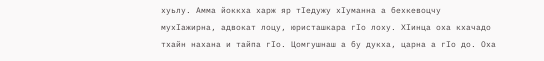хуьлу. Амма йоккха харж яр тIедужу хIуманна а бехкевоцчу мухIажирна, адвокат лоцу, юристашкара гIо лоху. ХIинца оха кхачадо тхайн нахана и тайпа гIо. Цомгушнаш а бу дукха, царна а гIо до. Оха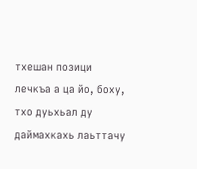тхешан позици лечкъа а ца йо, боху, тхо дуьхьал ду даймахкахь лаьттачу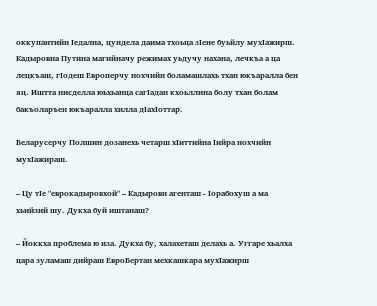оккупантийн Iедална, цундела даима тхоьца зIене буьйлу мухIажирш. Кадыровна Путина магийначу режимах уьдучу нахана, лечкъа а ца лецкъаш, гIодеш Европерчу нохчийн боламашлахь тхан юкъаралла бен яц. Иштта нисделла юьхьанца сагIадан кхоьллина болу тхан болам бакъоларъен юкъаралла хилла дIахIоттар.

Беларусерчу Полшин дозанехь четарш хIиттийна Iийра нохчийн мухIажираш.

– Цу тIе "еврокадыровхой" – Кадыровн агенташ - Iорабохуш а ма хьийзий шу. Дукха буй иштанаш?

– Йоккха проблема ю иза. Дукха бу, халахеташ делахь а. Уггаре хьалха цара зуламаш дийраш ЕвроБертан мехкашкара мухIажирш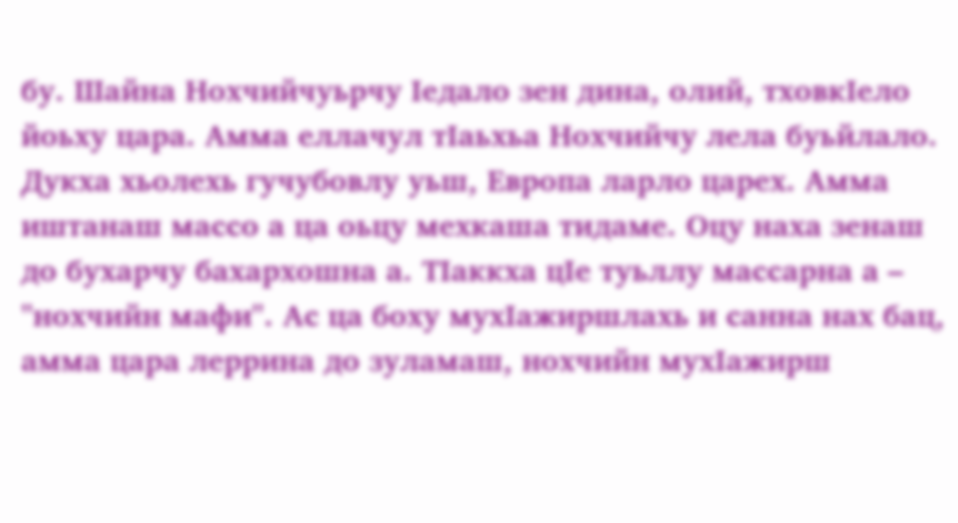бу. Шайна Нохчийчуьрчу Iедало зен дина, олий, тховкIело йоьху цара. Амма еллачул тIаьхьа Нохчийчу лела буьйлало. Дукха хьолехь гучубовлу уьш, Европа ларло царех. Амма иштанаш массо а ца оьцу мехкаша тидаме. Оцу наха зенаш до бухарчу бахархошна а. ТIаккха цIе туьллу массарна а – "нохчийн мафи". Ас ца боху мухIажиршлахь и санна нах бац, амма цара леррина до зуламаш, нохчийн мухIажирш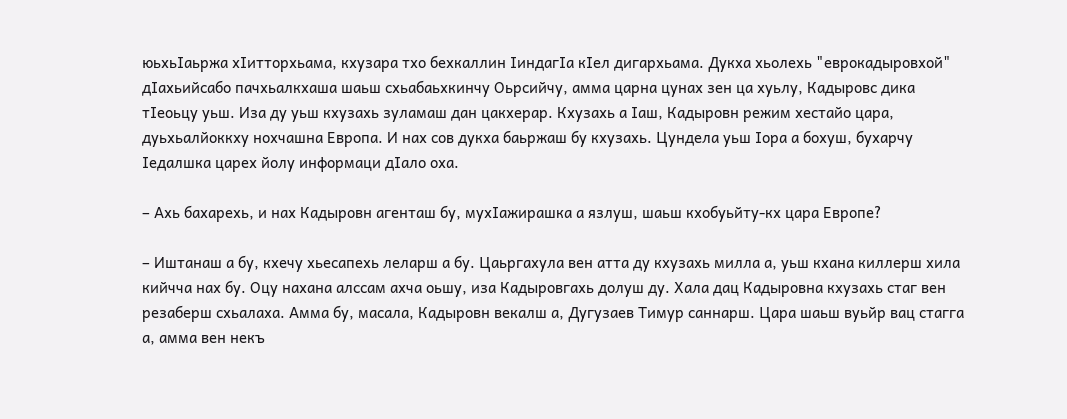юьхьIаьржа хIитторхьама, кхузара тхо бехкаллин IиндагIа кIел дигархьама. Дукха хьолехь "еврокадыровхой" дIахьийсабо пачхьалкхаша шаьш схьабаьхкинчу Оьрсийчу, амма царна цунах зен ца хуьлу, Кадыровс дика тIеоьцу уьш. Иза ду уьш кхузахь зуламаш дан цакхерар. Кхузахь а Iаш, Кадыровн режим хестайо цара, дуьхьалйоккху нохчашна Европа. И нах сов дукха баьржаш бу кхузахь. Цундела уьш Iора а бохуш, бухарчу Iедалшка царех йолу информаци дIало оха.

– Ахь бахарехь, и нах Кадыровн агенташ бу, мухIажирашка а язлуш, шаьш кхобуьйту-кх цара Европе?

– Иштанаш а бу, кхечу хьесапехь леларш а бу. Цаьргахула вен атта ду кхузахь милла а, уьш кхана киллерш хила кийчча нах бу. Оцу нахана алссам ахча оьшу, иза Кадыровгахь долуш ду. Хала дац Кадыровна кхузахь стаг вен резаберш схьалаха. Амма бу, масала, Кадыровн векалш а, Дугузаев Тимур саннарш. Цара шаьш вуьйр вац стагга а, амма вен некъ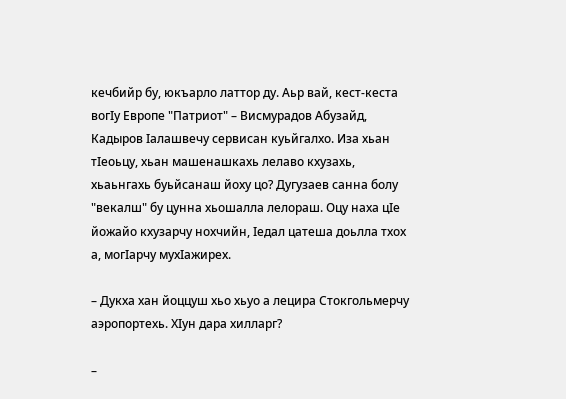кечбийр бу, юкъарло латтор ду. Аьр вай, кест-кеста вогIу Европе "Патриот" – Висмурадов Абузайд, Кадыров Iалашвечу сервисан куьйгалхо. Иза хьан тIеоьцу, хьан машенашкахь лелаво кхузахь, хьаьнгахь буьйсанаш йоху цо? Дугузаев санна болу "векалш" бу цунна хьошалла лелораш. Оцу наха цIе йожайо кхузарчу нохчийн, Iедал цатеша доьлла тхох а, могIарчу мухIажирех.

– Дукха хан йоццуш хьо хьуо а лецира Стокгольмерчу аэропортехь. ХIун дара хилларг?

–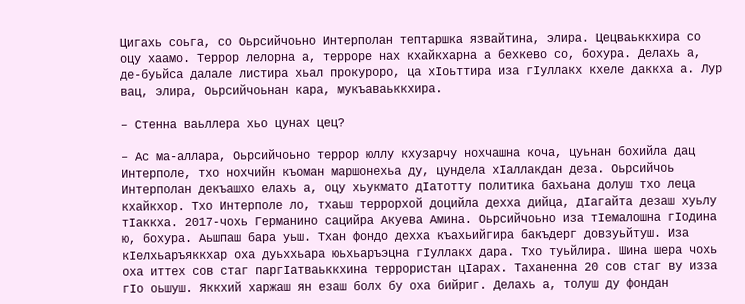Цигахь соьга, со Оьрсийчоьно Интерполан тептаршка язвайтина, элира. Цецваьккхира со оцу хаамо. Террор лелорна а, терроре нах кхайкхарна а бехкево со, бохура. Делахь а, де-буьйса далале листира хьал прокуроро, ца хIоьттира иза гIуллакх кхеле даккха а. Лур вац, элира, Оьрсийчоьнан кара, мукъаваьккхира.

– Стенна ваьллера хьо цунах цец?

– Ас ма-аллара, Оьрсийчоьно террор юллу кхузарчу нохчашна коча, цуьнан бохийла дац Интерполе, тхо нохчийн къоман маршонехьа ду, цундела хIаллакдан деза. Оьрсийчоь Интерполан декъашхо елахь а, оцу хьукмато дIатотту политика бахьана долуш тхо леца кхайкхор. Тхо Интерполе ло, тхаьш террорхой доцийла дехха дийца, дIагайта дезаш хуьлу тIаккха. 2017-чохь Германино сацийра Акуева Амина. Оьрсийчоьно иза тIемалошна гIодина ю, бохура. Аьшпаш бара уьш. Тхан фондо дехха къахьийгира бакъдерг довзуьйтуш. Иза кIелхьаръяккхар оха дуьххьара юьхьаръэцна гIуллакх дара. Тхо туьйлира. Шина шера чохь оха иттех сов стаг паргIатваьккхина террористан цIарах. Таханенна 20 сов стаг ву изза гIо оьшуш. Яккхий харжаш ян езаш болх бу оха бийриг. Делахь а, толуш ду фондан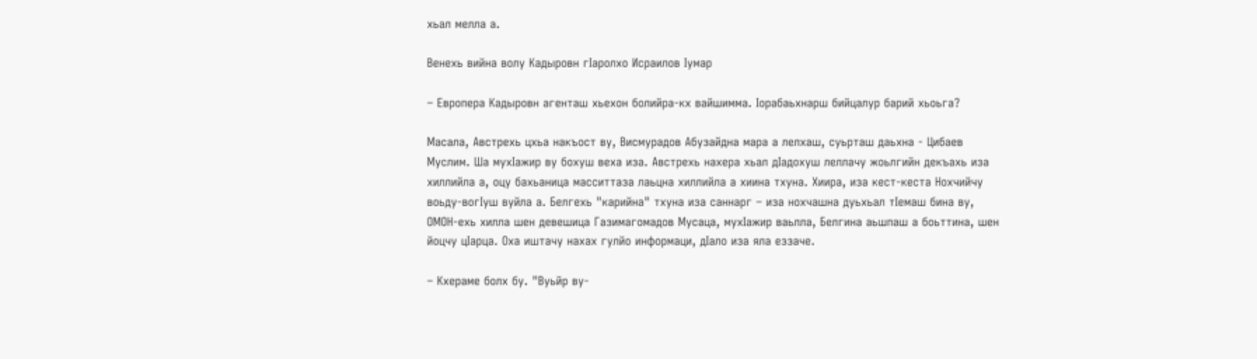хьал мелла а.

Венехь вийна волу Кадыровн гIаролхо Исраилов Iумар

– Европера Кадыровн агенташ хьехон болийра-кх вайшимма. Iорабаьхнарш бийцалур барий хьоьга?

Масала, Австрехь цхьа накъост ву, Висмурадов Абузайдна мара а лелхаш, суьрташ даьхна - Цибаев Муслим. Ша мухIажир ву бохуш веха иза. Австрехь нахера хьал дIадохуш леллачу жоьлгийн декъахь иза хиллийла а, оцу бахьаница масситтаза лаьцна хиллийла а хиина тхуна. Хиира, иза кест-кеста Нохчийчу воьду-вогIуш вуйла а. Белгехь "карийна" тхуна иза саннарг – иза нохчашна дуьхьал тIемаш бина ву, ОМОН-ехь хилла шен девешица Газимагомадов Мусаца, мухIажир ваьлла, Белгина аьшпаш а боьттина, шен йоцчу цIарца. Оха иштачу нахах гулйо информаци, дIало иза яла еззаче.

– Кхераме болх бу. "Вуьйр ву-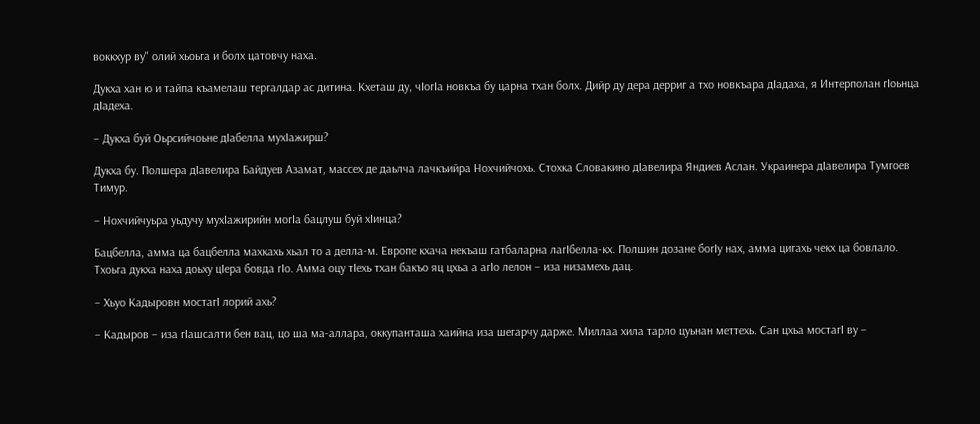воккхур ву" олий хьоьга и болх цатовчу наха.

Дукха хан ю и тайпа къамелаш тергалдар ас дитина. Кхеташ ду, чIогIа новкъа бу царна тхан болх. Дийр ду дера дерриг а тхо новкъара дIадаха, я Интерполан гIоьнца дIадеха.

– Дукха буй Оьрсийчоьне дIабелла мухIажирш?

Дукха бу. Полшера дIавелира Байдуев Азамат, массех де даьлча лачкъийра Нохчийчохь. Стохка Словакино дIавелира Яндиев Аслан. Украинера дIавелира Тумгоев Тимур.

– Нохчийчуьра уьдучу мухIажирийн могIа бацлуш буй хIинца?

Бацбелла, амма ца бацбелла махкахь хьал то а делла-м. Европе кхача некъаш гатбаларна лагIбелла-кх. Полшин дозане богIу нах, амма цигахь чекх ца бовлало. Тхоьга дукха наха доьху цIера бовда гIо. Амма оцу тIехь тхан бакъо яц цхьа а агIо лелон – иза низамехь дац.

– Хьуо Кадыровн мостагI лорий ахь?

– Кадыров – иза гIашсалти бен вац, цо ша ма-аллара, оккупанташа хаийна иза шегарчу дарже. Миллаа хила тарло цуьнан меттехь. Сан цхьа мостагI ву –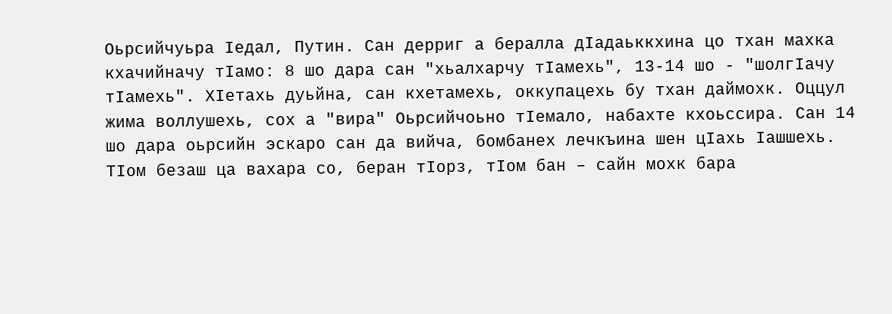Оьрсийчуьра Iедал, Путин. Сан дерриг а бералла дIадаьккхина цо тхан махка кхачийначу тIамо: 8 шо дара сан "хьалхарчу тIамехь", 13-14 шо - "шолгIачу тIамехь". ХIетахь дуьйна, сан кхетамехь, оккупацехь бу тхан даймохк. Оццул жима воллушехь, сох а "вира" Оьрсийчоьно тIемало, набахте кхоьссира. Сан 14 шо дара оьрсийн эскаро сан да вийча, бомбанех лечкъина шен цIахь Iашшехь. ТIом безаш ца вахара со, беран тIорз, тIом бан – сайн мохк бара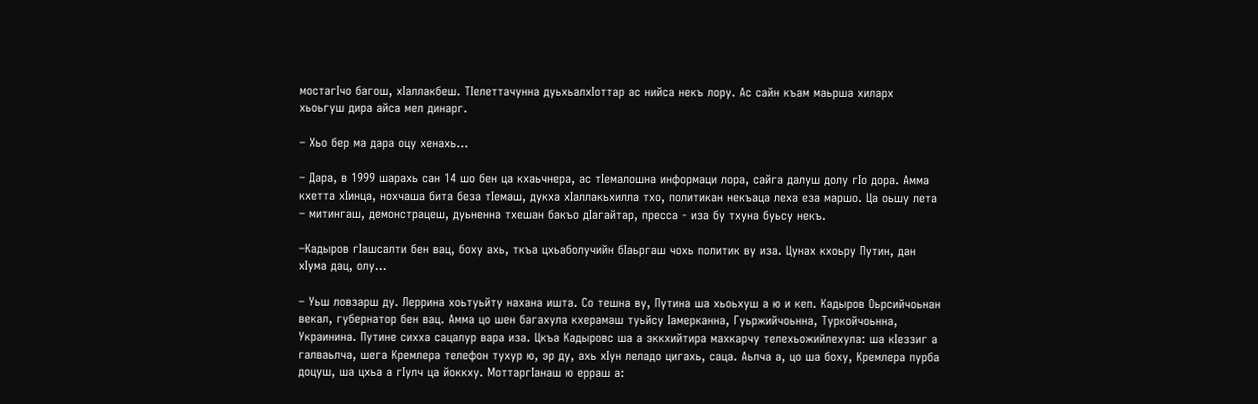мостагIчо багош, хIаллакбеш. ТIелеттачунна дуьхьалхIоттар ас нийса некъ лору. Ас сайн къам маьрша хиларх хьоьгуш дира айса мел динарг.

– Хьо бер ма дара оцу хенахь...

– Дара, в 1999 шарахь сан 14 шо бен ца кхаьчнера, ас тIемалошна информаци лора, сайга далуш долу гIо дора. Амма кхетта хIинца, нохчаша бита беза тIемаш, дукха хIаллакьхилла тхо, политикан некъаца леха еза маршо. Ца оьшу лета – митингаш, демонстрацеш, дуьненна тхешан бакъо дIагайтар, пресса - иза бу тхуна буьсу некъ.

–Кадыров гIашсалти бен вац, боху ахь, ткъа цхьаболучийн бIаьргаш чохь политик ву иза. Цунах кхоьру Путин, дан хIума дац, олу…

– Уьш ловзарш ду. Леррина хоьтуьйту нахана ишта. Со тешна ву, Путина ша хьоьхуш а ю и кеп. Кадыров Оьрсийчоьнан векал, губернатор бен вац. Амма цо шен багахула кхерамаш туьйсу Iамерканна, Гуьржийчоьнна, Туркойчоьнна, Украинина. Путине сихха сацалур вара иза. Цкъа Кадыровс ша а эккхийтира махкарчу телехьожийлехула: ша кIеззиг а галваьлча, шега Кремлера телефон тухур ю, эр ду, ахь хIун леладо цигахь, саца. Аьлча а, цо ша боху, Кремлера пурба доцуш, ша цхьа а гIулч ца йоккху. МоттаргIанаш ю ерраш а: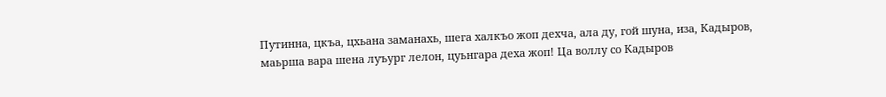Путинна, цкъа, цхьана заманахь, шега халкъо жоп дехча, ала ду, гой шуна, иза, Кадыров, маьрша вара шена луъург лелон, цуьнгара деха жоп! Ца воллу со Кадыров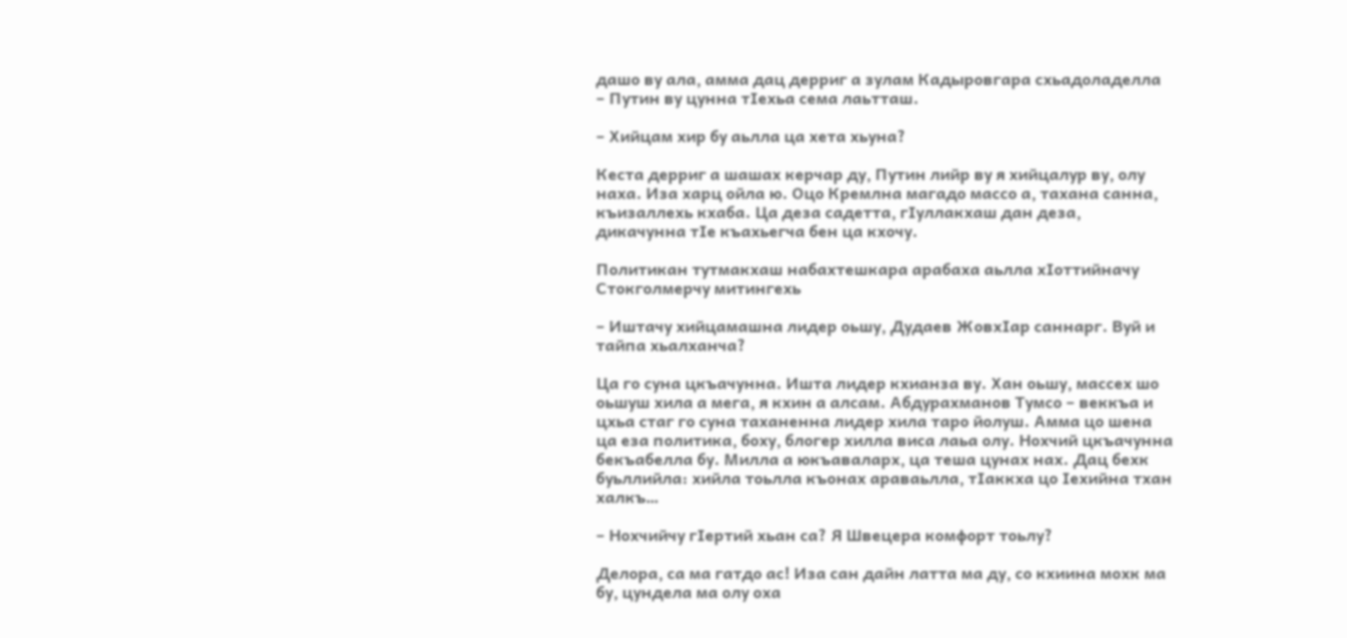дашо ву ала, амма дац дерриг а зулам Кадыровгара схьадоладелла – Путин ву цунна тIехьа сема лаьтташ.

– Хийцам хир бу аьлла ца хета хьуна?

Кеста дерриг а шашах керчар ду, Путин лийр ву я хийцалур ву, олу наха. Иза харц ойла ю. Оцо Кремлна магадо массо а, тахана санна, къизаллехь кхаба. Ца деза садетта, гIуллакхаш дан деза, дикачунна тIе къахьегча бен ца кхочу.

Политикан тутмакхаш набахтешкара арабаха аьлла хIоттийначу Стокголмерчу митингехь

– Иштачу хийцамашна лидер оьшу, Дудаев ЖовхIар саннарг. Вуй и тайпа хьалханча?

Ца го суна цкъачунна. Ишта лидер кхианза ву. Хан оьшу, массех шо оьшуш хила а мега, я кхин а алсам. Абдурахманов Тумсо – веккъа и цхьа стаг го суна таханенна лидер хила таро йолуш. Амма цо шена ца еза политика, боху, блогер хилла виса лаьа олу. Нохчий цкъачунна бекъабелла бу. Милла а юкъаваларх, ца теша цунах нах. Дац бехк буьллийла: хийла тоьлла къонах араваьлла, тIаккха цо Iехийна тхан халкъ…

– Нохчийчу гIертий хьан са? Я Швецера комфорт тоьлу?

Делора, са ма гатдо ас! Иза сан дайн латта ма ду, со кхиина мохк ма бу, цундела ма олу оха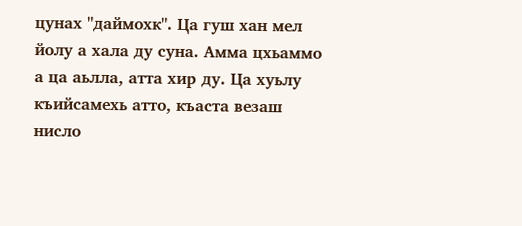цунах "даймохк". Ца гуш хан мел йолу а хала ду суна. Амма цхьаммо а ца аьлла, атта хир ду. Ца хуьлу къийсамехь атто, къаста везаш нисло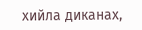хийла диканах,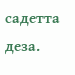садетта деза.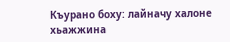Къурано боху: лайначу халоне хьажжина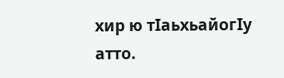хир ю тIаьхьайогIу атто.